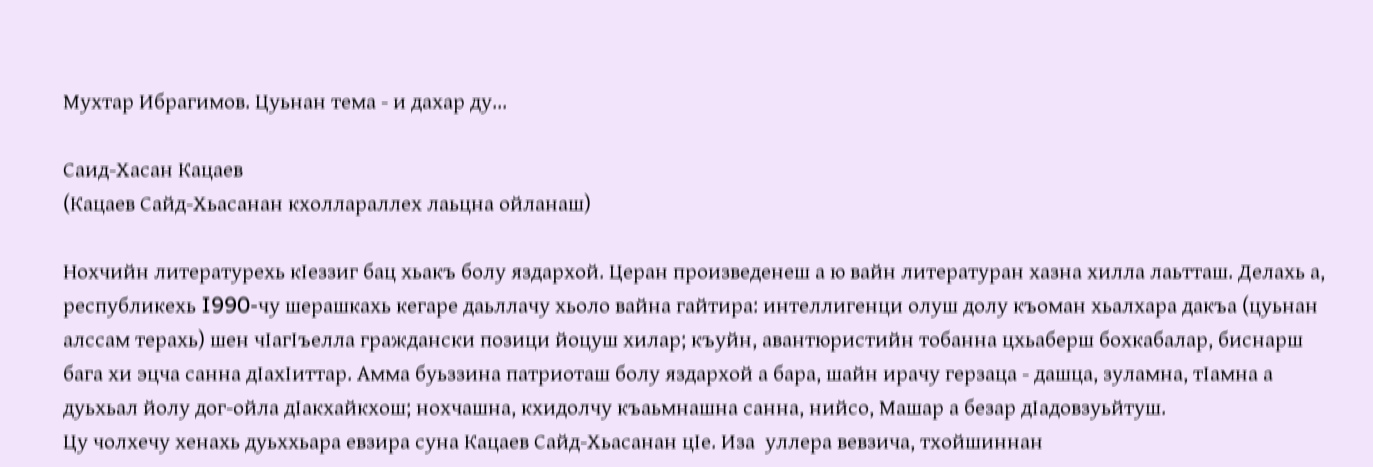Мухтар Ибрагимов. Цуьнан тема - и дахар ду...

Саид-Хасан Кацаев
(Кацаев Сайд-Хьасанан кхоллараллех лаьцна ойланаш)

Нохчийн литературехь кIеззиг бац хьакъ болу яздархой. Церан произведенеш а ю вайн литературан хазна хилла лаьтташ. Делахь а, республикехь I990-чу шерашкахь кегаре даьллачу хьоло вайна гайтира: интеллигенци олуш долу къоман хьалхара дакъа (цуьнан алссам терахь) шен чIагIъелла граждански позици йоцуш хилар; къуйн, авантюристийн тобанна цхьаберш бохкабалар, биснарш бага хи эцча санна дIахIиттар. Амма буьззина патриоташ болу яздархой а бара, шайн ирачу герзаца - дашца, зуламна, тIамна а дуьхьал йолу дог-ойла дIакхайкхош; нохчашна, кхидолчу къаьмнашна санна, нийсо, Машар а безар дIадовзуьйтуш.
Цу чолхечу хенахь дуьххьара евзира суна Кацаев Сайд-Хьасанан цIе. Иза  уллера вевзича, тхойшиннан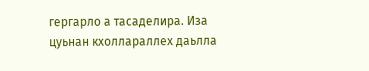гергарло а тасаделира. Иза цуьнан кхоллараллех даьлла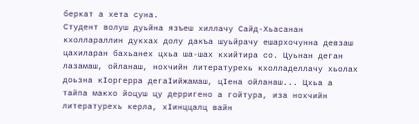беркат а хета суна.
Студент волуш дуьйна язъеш хиллачу Сайд-Хьасанан кхоллараллин дукхах долу дакъа шуьйрачу ешархочунна девзаш цахиларан бахьанех цхьа ша-шах кхийтира со. Цуьнан деган лазамаш, ойланаш, нохчийн литературехь кхолладеллачу хьолах доьзна кIоргерра дегаIийжамаш, цIена ойланаш... Цхьа а тайпа макхо йоцуш цу дерригено а гойтура, иза нохчийн литературехь керла, хIинццалц вайн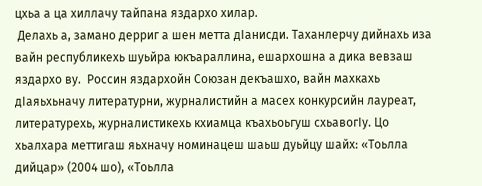цхьа а ца хиллачу тайпана яздархо хилар.
 Делахь а, замано дерриг а шен метта дIанисди. Таханлерчу дийнахь иза вайн республикехь шуьйра юкъараллина, ешархошна а дика вевзаш яздархо ву.  Россин яздархойн Союзан декъашхо, вайн махкахь дIаяьхьначу литературни, журналистийн а масех конкурсийн лауреат, литературехь, журналистикехь кхиамца къахьоьгуш схьавогIу. Цо хьалхара меттигаш яьхначу номинацеш шаьш дуьйцу шайх: «Тоьлла дийцар» (2004 шо), «Тоьлла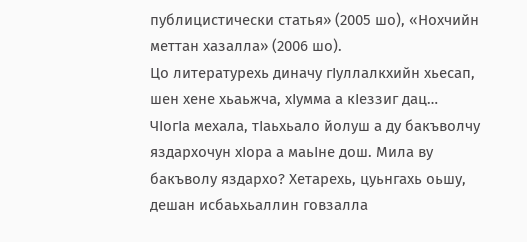публицистически статья» (2005 шо), «Нохчийн меттан хазалла» (2006 шо).
Цо литературехь диначу гIуллалкхийн хьесап, шен хене хьаьжча, хIумма а кIеззиг дац…
ЧIогIа мехала, тIаьхьало йолуш а ду бакъволчу яздархочун хIора а маьIне дош. Мила ву бакъволу яздархо? Хетарехь, цуьнгахь оьшу, дешан исбаьхьаллин говзалла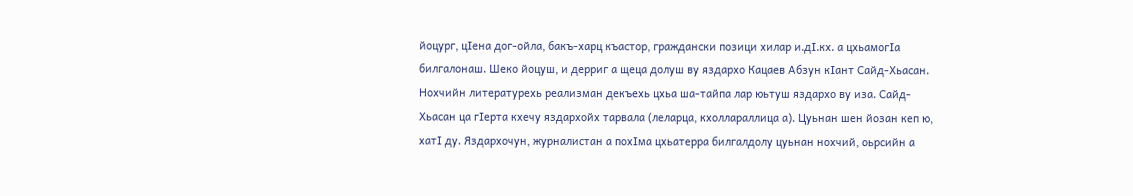йоцург, цIена дог-ойла, бакъ-харц къастор, граждански позици хилар и.дI.кх. а цхьамогIа билгалонаш. Шеко йоцуш, и дерриг а щеца долуш ву яздархо Кацаев Абзун кIант Сайд-Хьасан. Нохчийн литературехь реализман декъехь цхьа ша-тайпа лар юьтуш яздархо ву иза. Сайд-Хьасан ца гIерта кхечу яздархойх тарвала (леларца, кхоллараллица а). Цуьнан шен йозан кеп ю, хатI ду. Яздархочун, журналистан а похIма цхьатерра билгалдолу цуьнан нохчий, оьрсийн а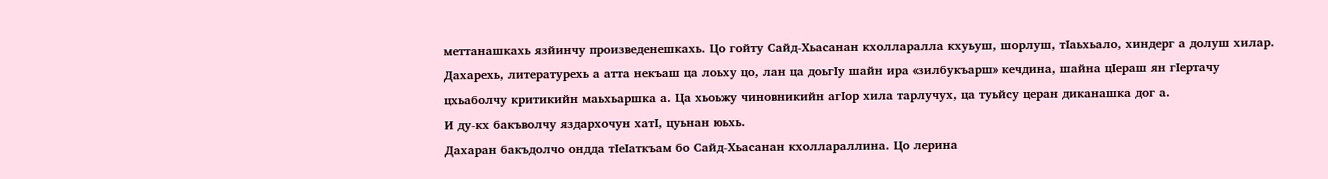меттанашкахь язйинчу произведенешкахь. Цо гойту Сайд-Хьасанан кхолларалла кхуьуш, шорлуш, тIаьхьало, хиндерг а долуш хилар. Дахарехь, литературехь а атта некъаш ца лоьху цо, лан ца доьгIу шайн ира «зилбукъарш» кечдина, шайна цIераш ян гIертачу цхьаболчу критикийн маьхьаршка а. Ца хьоьжу чиновникийн агIор хила тарлучух, ца туьйсу церан диканашка дог а.
И ду-кх бакъволчу яздархочун хатI, цуьнан юьхь.
Дахаран бакъдолчо ондда тIеIаткъам бо Сайд-Хьасанан кхоллараллина. Цо лерина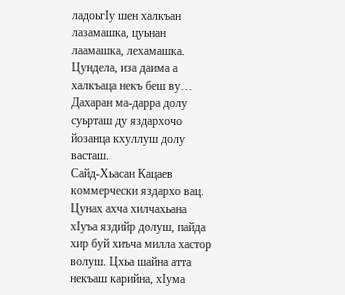ладоьгIу шен халкъан лазамашка, цуьнан лаамашка, лехамашка. Цундела, иза даима а халкъаца некъ беш ву…
Дахаран ма-дарра долу суьрташ ду яздархочо йозанца кхуллуш долу васташ.
Сайд-Хьасан Кацаев коммерчески яздархо вац. Цунах ахча хилчахьана хIуъа яздийр долуш, пайда хир буй хиъча милла хастор волуш. Цхьа шайна атта некъаш карийна, хIума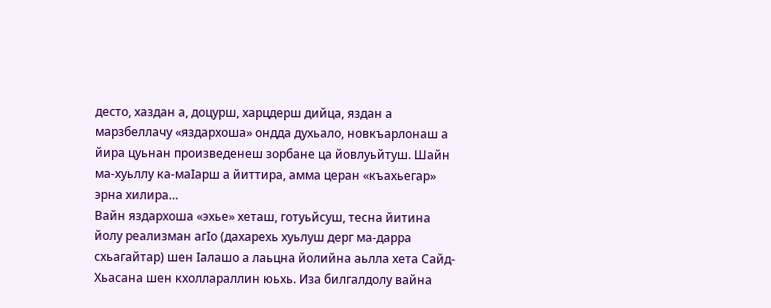десто, хаздан а, доцурш, харцдерш дийца, яздан а марзбеллачу «яздархоша» ондда духьало, новкъарлонаш а йира цуьнан произведенеш зорбане ца йовлуьйтуш. Шайн ма-хуьллу ка-маIарш а йиттира, амма церан «къахьегар» эрна хилира…
Вайн яздархоша «эхье» хеташ, готуьйсуш, тесна йитина йолу реализман агIо (дахарехь хуьлуш дерг ма-дарра схьагайтар) шен Iалашо а лаьцна йолийна аьлла хета Сайд-Хьасана шен кхоллараллин юьхь. Иза билгалдолу вайна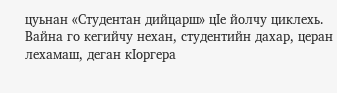цуьнан «Студентан дийцарш» цIе йолчу циклехь. Вайна го кегийчу нехан, студентийн дахар, церан лехамаш, деган кIоргера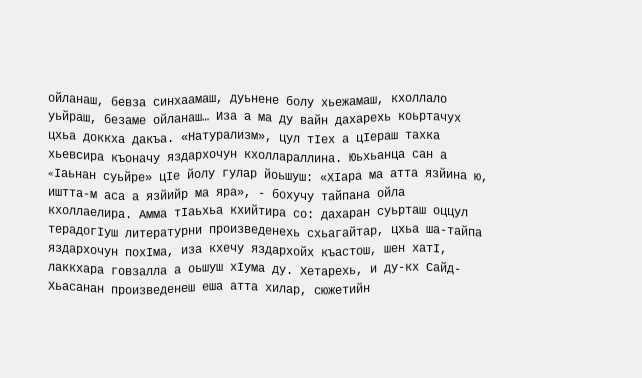ойланаш, бевза синхаамаш, дуьнене болу хьежамаш, кхоллало уьйраш, безаме ойланаш… Иза а ма ду вайн дахарехь коьртачух цхьа доккха дакъа. «Натурализм», цул тIех а цIераш тахка хьевсира къоначу яздархочун кхоллараллина. Юьхьанца сан а «Iаьнан суьйре» цIе йолу гулар йоьшуш: «ХIара ма атта язйина ю, иштта-м аса а язйийр ма яра», - бохучу тайпана ойла кхоллаелира. Амма тIаьхьа кхийтира со: дахаран суьрташ оццул терадогIуш литературни произведенехь схьагайтар, цхьа ша-тайпа яздархочун похIма, иза кхечу яздархойх къастош, шен хатI, лаккхара говзалла а оьшуш хIума ду. Хетарехь, и ду-кх Сайд-Хьасанан произведенеш еша атта хилар, сюжетийн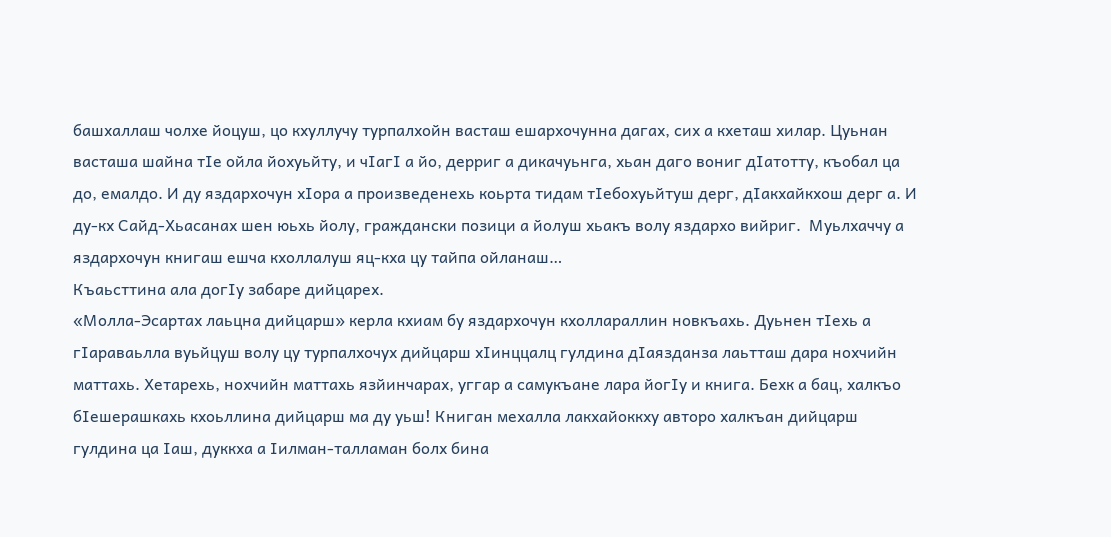башхаллаш чолхе йоцуш, цо кхуллучу турпалхойн васташ ешархочунна дагах, сих а кхеташ хилар. Цуьнан васташа шайна тIе ойла йохуьйту, и чIагI а йо, дерриг а дикачуьнга, хьан даго вониг дIатотту, къобал ца до, емалдо. И ду яздархочун хIора а произведенехь коьрта тидам тIебохуьйтуш дерг, дIакхайкхош дерг а. И ду-кх Сайд-Хьасанах шен юьхь йолу, граждански позици а йолуш хьакъ волу яздархо вийриг.  Муьлхаччу а яздархочун книгаш ешча кхоллалуш яц-кха цу тайпа ойланаш…
Къаьсттина ала догIу забаре дийцарех.
«Молла-Эсартах лаьцна дийцарш» керла кхиам бу яздархочун кхоллараллин новкъахь. Дуьнен тIехь а гIараваьлла вуьйцуш волу цу турпалхочух дийцарш хIинццалц гулдина дIаязданза лаьтташ дара нохчийн маттахь. Хетарехь, нохчийн маттахь язйинчарах, уггар а самукъане лара йогIу и книга. Бехк а бац, халкъо бIешерашкахь кхоьллина дийцарш ма ду уьш! Книган мехалла лакхайоккху авторо халкъан дийцарш гулдина ца Iаш, дуккха а Iилман-талламан болх бина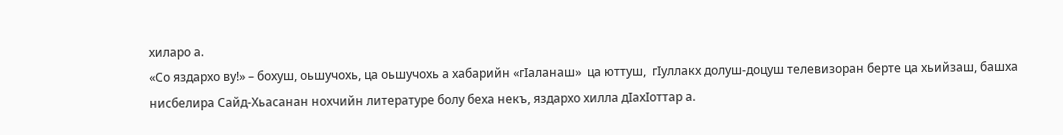хиларо а.
«Со яздархо ву!» – бохуш, оьшучохь, ца оьшучохь а хабарийн «гIаланаш»  ца юттуш,  гIуллакх долуш-доцуш телевизоран берте ца хьийзаш, башха нисбелира Сайд-Хьасанан нохчийн литературе болу беха некъ, яздархо хилла дIахIоттар а.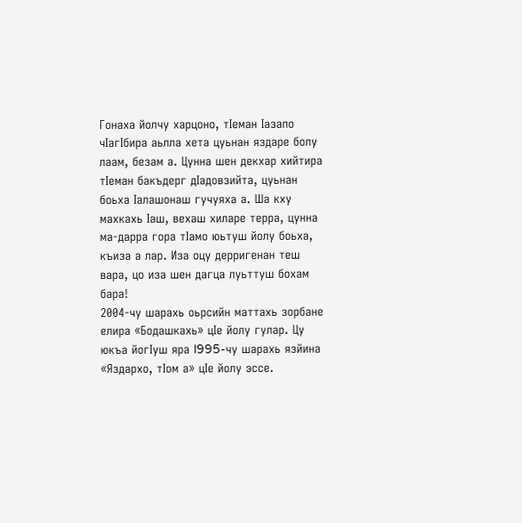Гонаха йолчу харцоно, тIеман Iазапо чIагIбира аьлла хета цуьнан яздаре болу лаам, безам а. Цунна шен декхар хийтира тIеман бакъдерг дIадовзийта, цуьнан боьха Iалашонаш гучуяха а. Ша кху махкахь Iаш, вехаш хиларе терра, цунна ма-дарра гора тIамо юьтуш йолу боьха, къиза а лар. Иза оцу дерригенан теш вара, цо иза шен дагца луьттуш бохам бара!
2004-чу шарахь оьрсийн маттахь зорбане елира «Бодашкахь» цIе йолу гулар. Цу юкъа йогIуш яра I995-чу шарахь язйина «Яздархо, тIом а» цIе йолу эссе.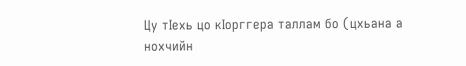Цу тIехь цо кIорггера таллам бо (цхьана а нохчийн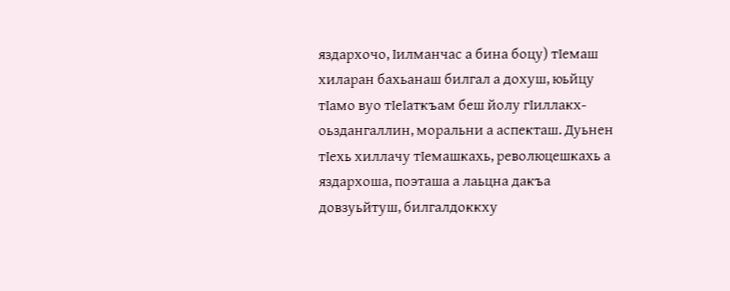яздархочо, Iилманчас а бина боцу) тIемаш хиларан бахьанаш билгал а дохуш, юьйцу тIамо вуо тIеIаткъам беш йолу гIиллакх-оьздангаллин, моральни а аспекташ. Дуьнен тIехь хиллачу тIемашкахь, революцешкахь а яздархоша, поэташа а лаьцна дакъа довзуьйтуш, билгалдоккху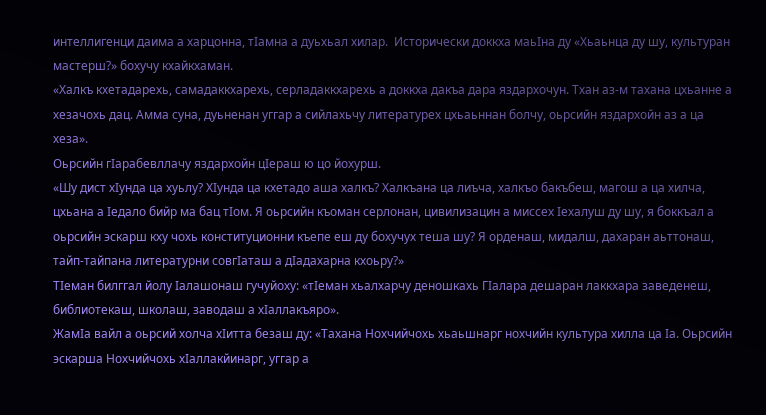интеллигенци даима а харцонна, тIамна а дуьхьал хилар.  Исторически доккха маьIна ду «Хьаьнца ду шу, культуран мастерш?» бохучу кхайкхаман.
«Халкъ кхетадарехь, самадаккхарехь, серладаккхарехь а доккха дакъа дара яздархочун. Тхан аз-м тахана цхьанне а хезачохь дац. Амма суна, дуьненан уггар а сийлахьчу литературех цхьаьннан болчу, оьрсийн яздархойн аз а ца хеза».
Оьрсийн гIарабевллачу яздархойн цIераш ю цо йохурш.
«Шу дист хIунда ца хуьлу? ХIунда ца кхетадо аша халкъ? Халкъана ца лиъча, халкъо бакъбеш, магош а ца хилча, цхьана а Iедало бийр ма бац тIом. Я оьрсийн къоман серлонан, цивилизацин а миссех Iехалуш ду шу, я боккъал а оьрсийн эскарш кху чохь конституционни къепе еш ду бохучух теша шу? Я орденаш, мидалш, дахаран аьттонаш, тайп-тайпана литературни совгIаташ а дIадахарна кхоьру?»
ТIеман билггал йолу Iалашонаш гучуйоху: «тIеман хьалхарчу деношкахь ГIалара дешаран лаккхара заведенеш, библиотекаш, школаш, заводаш а хIаллакъяро».
ЖамIа вайл а оьрсий холча хIитта безаш ду: «Тахана Нохчийчохь хьаьшнарг нохчийн культура хилла ца Iа. Оьрсийн эскарша Нохчийчохь хIаллакйинарг, уггар а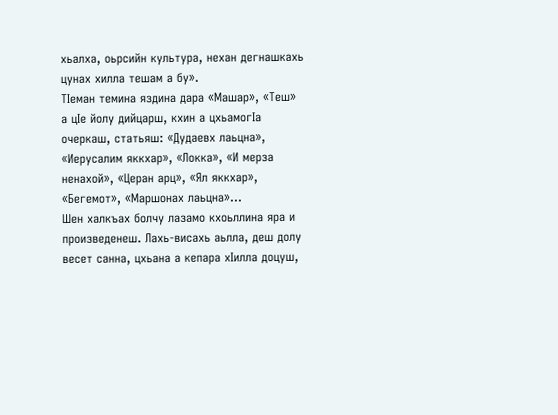хьалха, оьрсийн культура, нехан дегнашкахь цунах хилла тешам а бу».
ТIеман темина яздина дара «Машар», «Теш» а цIе йолу дийцарш, кхин а цхьамогIа очеркаш, статьяш: «Дудаевх лаьцна», «Иерусалим яккхар», «Локка», «И мерза ненахой», «Церан арц», «Ял яккхар», «Бегемот», «Маршонах лаьцна»...
Шен халкъах болчу лазамо кхоьллина яра и произведенеш. Лахь-висахь аьлла, деш долу весет санна, цхьана а кепара хIилла доцуш,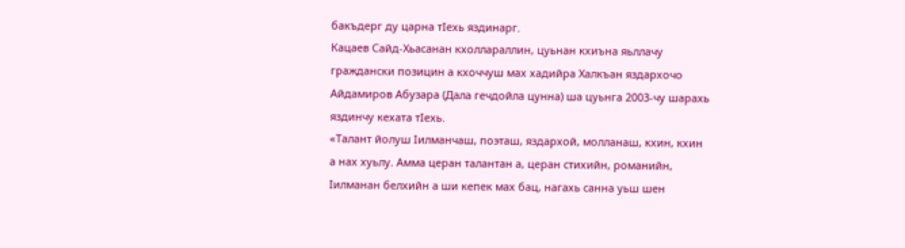бакъдерг ду царна тIехь яздинарг.
Кацаев Сайд-Хьасанан кхоллараллин, цуьнан кхиъна яьллачу граждански позицин а кхоччуш мах хадийра Халкъан яздархочо Айдамиров Абузара (Дала гечдойла цунна) ша цуьнга 2003-чу шарахь яздинчу кехата тIехь.
«Талант йолуш Iилманчаш, поэташ, яздархой, молланаш, кхин, кхин а нах хуьлу. Амма церан талантан а, церан стихийн, романийн, Iилманан белхийн а ши кепек мах бац, нагахь санна уьш шен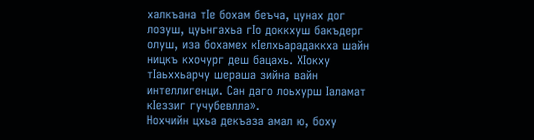халкъана тIе бохам беъча, цунах дог лозуш, цуьнгахьа гIо доккхуш бакъдерг олуш, иза бохамех кIелхьарадаккха шайн ницкъ кхочург деш бацахь. ХIокху тIаьххьарчу шераша зийна вайн интеллигенци. Сан даго лоьхурш Iаламат кIеззиг гучубевлла».
Нохчийн цхьа декъаза амал ю, боху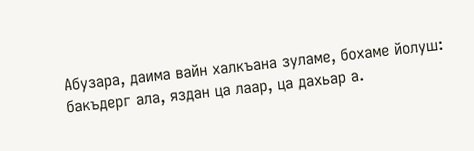Абузара, даима вайн халкъана зуламе, бохаме йолуш: бакъдерг ала, яздан ца лаар, ца дахьар а.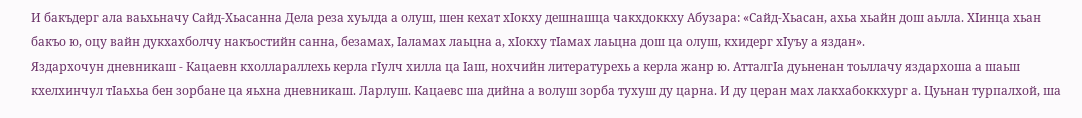И бакъдерг ала ваьхьначу Сайд-Хьасанна Дела реза хуьлда а олуш, шен кехат хIокху дешнашца чакхдоккху Абузара: «Сайд-Хьасан, ахьа хьайн дош аьлла. ХIинца хьан бакъо ю, оцу вайн дукхахболчу накъостийн санна, безамах, Iаламах лаьцна а, хIокху тIамах лаьцна дош ца олуш, кхидерг хIуъу а яздан».
Яздархочун дневникаш - Кацаевн кхоллараллехь керла гIулч хилла ца Iаш, нохчийн литературехь а керла жанр ю. АтталгIа дуьненан тоьллачу яздархоша а шаьш кхелхинчул тIаьхьа бен зорбане ца яьхна дневникаш. Ларлуш. Кацаевс ша дийна а волуш зорба тухуш ду царна. И ду церан мах лакхабоккхург а. Цуьнан турпалхой, ша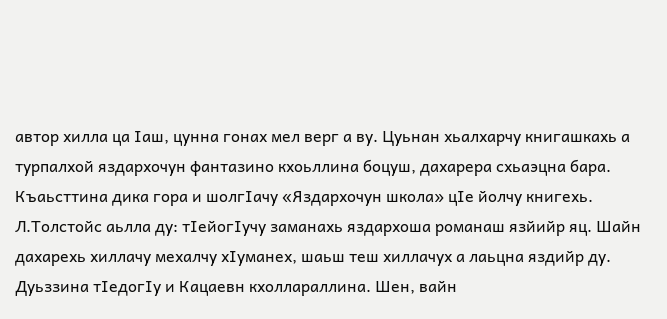автор хилла ца Iаш, цунна гонах мел верг а ву. Цуьнан хьалхарчу книгашкахь а турпалхой яздархочун фантазино кхоьллина боцуш, дахарера схьаэцна бара. Къаьсттина дика гора и шолгIачу «Яздархочун школа» цIе йолчу книгехь.
Л.Толстойс аьлла ду: тIейогIучу заманахь яздархоша романаш язйийр яц. Шайн дахарехь хиллачу мехалчу хIуманех, шаьш теш хиллачух а лаьцна яздийр ду.
Дуьззина тIедогIу и Кацаевн кхоллараллина. Шен, вайн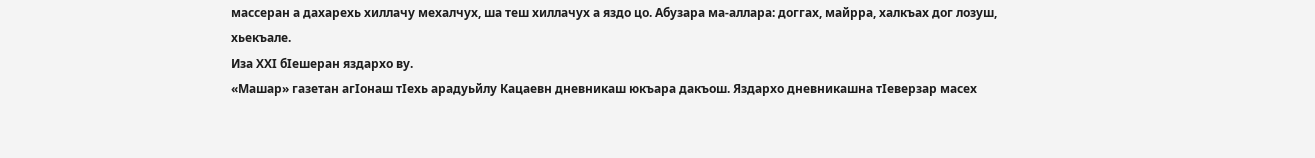массеран а дахарехь хиллачу мехалчух, ша теш хиллачух а яздо цо. Абузара ма-аллара: доггах, майрра, халкъах дог лозуш, хьекъале.
Иза ХХI бIешеран яздархо ву.
«Машар» газетан агIонаш тIехь арадуьйлу Кацаевн дневникаш юкъара дакъош. Яздархо дневникашна тIеверзар масех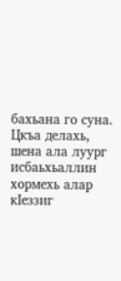бахьана го суна. Цкъа делахь, шена ала луург исбаьхьаллин хормехь алар кIеззиг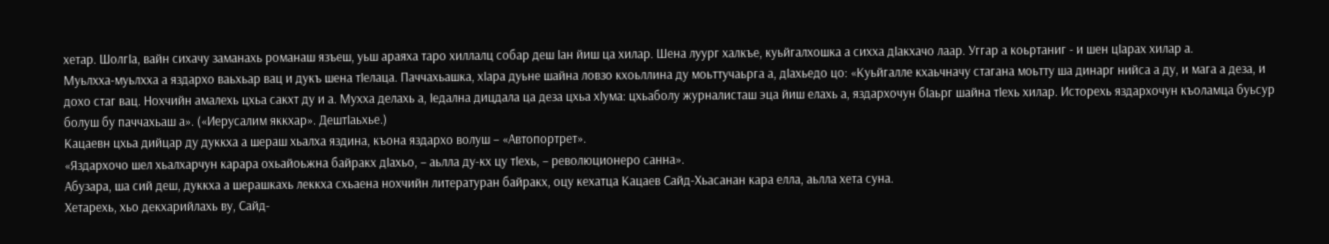хетар. ШолгIа, вайн сихачу заманахь романаш язъеш, уьш араяха таро хиллалц собар деш Iан йиш ца хилар. Шена луург халкъе, куьйгалхошка а сихха дIакхачо лаар. Уггар а коьртаниг - и шен цIарах хилар а.
Муьлхха-муьлхха а яздархо ваьхьар вац и дукъ шена тIелаца. Паччахьашка, хIара дуьне шайна ловзо кхоьллина ду моьттучаьрга а, дIахьедо цо: «Куьйгалле кхаьчначу стагана моьтту ша динарг нийса а ду, и мага а деза, и дохо стаг вац. Нохчийн амалехь цхьа сакхт ду и а. Мухха делахь а, Iедална дицдала ца деза цхьа хIума: цхьаболу журналисташ эца йиш елахь а, яздархочун бIаьрг шайна тIехь хилар. Исторехь яздархочун къоламца буьсур болуш бу паччахьаш а». («Иерусалим яккхар». ДештIаьхье.)
Кацаевн цхьа дийцар ду дуккха а шераш хьалха яздина, къона яздархо волуш – «Автопортрет».
«Яздаpхочо шел хьалхаpчун каpаpа охьайоьжна байpакх дIахьо, – аьлла ду-кх цу тIехь, – pеволюционеpо санна».
Абузара, ша сий деш, дуккха а шерашкахь леккха схьаена нохчийн литературан байракх, оцу кехатца Кацаев Сайд-Хьасанан кара елла, аьлла хета суна.
Хетарехь, хьо декхарийлахь ву, Сайд-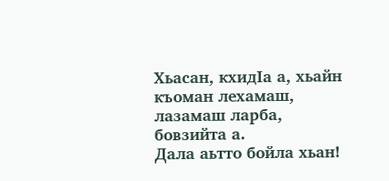Хьасан, кхидIа а, хьайн къоман лехамаш, лазамаш ларба, бовзийта а.
Дала аьтто бойла хьан!